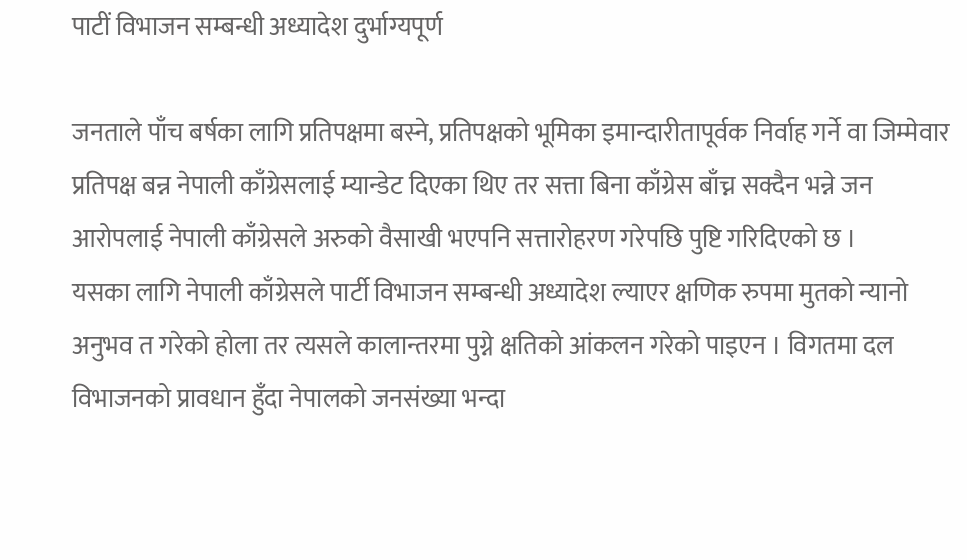पाटीं विभाजन सम्बन्धी अध्यादेश दुर्भाग्यपूर्ण

जनताले पाँच बर्षका लागि प्रतिपक्षमा बस्ने, प्रतिपक्षको भूमिका इमान्दारीतापूर्वक निर्वाह गर्ने वा जिम्मेवार प्रतिपक्ष बन्न नेपाली काँग्रेसलाई म्यान्डेट दिएका थिए तर सत्ता बिना काँग्रेस बाँच्न सक्दैन भन्ने जन आरोपलाई नेपाली काँग्रेसले अरुको वैसाखी भएपनि सत्तारोहरण गरेपछि पुष्टि गरिदिएको छ ।
यसका लागि नेपाली काँग्रेसले पार्टी विभाजन सम्बन्धी अध्यादेश ल्याएर क्षणिक रुपमा मुतको न्यानो अनुभव त गरेको होला तर त्यसले कालान्तरमा पुग्ने क्षतिको आंकलन गरेको पाइएन । विगतमा दल विभाजनको प्रावधान हुँदा नेपालको जनसंख्या भन्दा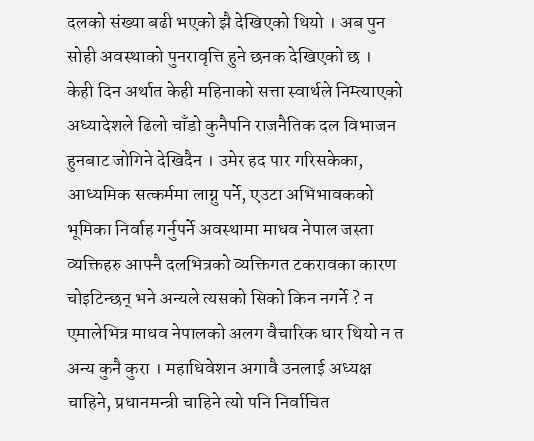दलको संख्या बढी भएको झै देखिएको थियो । अब पुन सोही अवस्थाको पुनरावृत्ति हुने छनक देखिएको छ ।
केही दिन अर्थात केही महिनाको सत्ता स्वार्थले निम्त्याएको अध्यादेशले ढिलो चाँडो कुनैपनि राजनैतिक दल विभाजन हुनबाट जोगिने देखिदैन । उमेर हद पार गरिसकेका, आध्यमिक सत्कर्ममा लाग्नु पर्ने, एउटा अभिभावकको भूमिका निर्वाह गर्नुपर्ने अवस्थामा माधव नेपाल जस्ता व्यक्तिहरु आफ्नै दलभित्रको व्यक्तिगत टकरावका कारण चोइटिन्छन् भने अन्यले त्यसको सिको किन नगर्ने ? न एमालेभित्र माधव नेपालको अलग वैचारिक धार थियो न त अन्य कुनै कुरा । महाधिवेशन अगावै उनलाई अध्यक्ष चाहिने, प्रधानमन्त्री चाहिने त्यो पनि निर्वाचित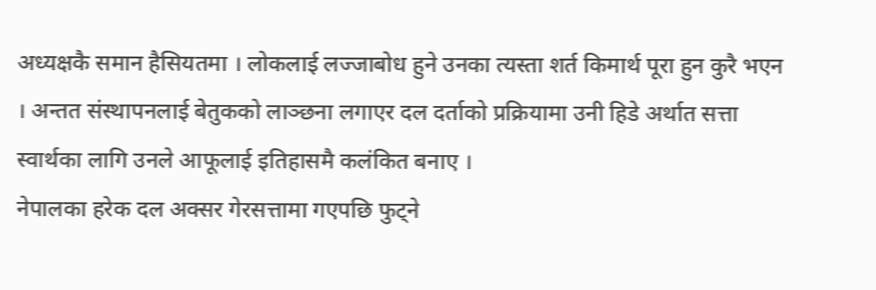अध्यक्षकै समान हैसियतमा । लोकलाई लज्जाबोध हुने उनका त्यस्ता शर्त किमार्थ पूरा हुन कुरै भएन । अन्तत संस्थापनलाई बेतुकको लाञ्छना लगाएर दल दर्ताको प्रक्रियामा उनी हिडे अर्थात सत्ता स्वार्थका लागि उनले आफूलाई इतिहासमै कलंकित बनाए ।
नेपालका हरेक दल अक्सर गेरसत्तामा गएपछि फुट्ने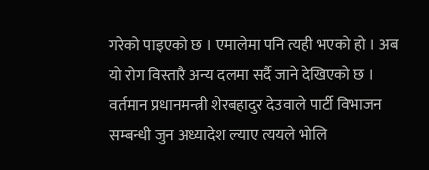गरेको पाइएको छ । एमालेमा पनि त्यही भएको हो । अब यो रोग विस्तारै अन्य दलमा सर्दै जाने देखिएको छ । वर्तमान प्रधानमन्त्री शेरबहादुर देउवाले पार्टी विभाजन सम्बन्धी जुन अध्यादेश ल्याए त्ययले भोलि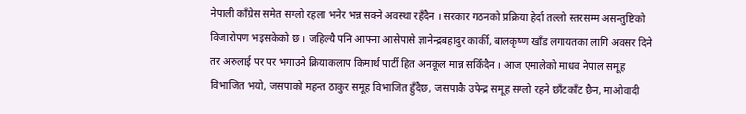नेपाली काँग्रेस समेत सग्लो रहला भनेर भन्न सक्ने अवस्था रहँदैन । सरकार गठनको प्रक्रिया हेर्दा तल्लो स्तरसम्म असन्तुष्टिको विजारोपण भइसकेको छ । जहिल्यै पनि आफ्ना आसेपासे ज्ञानेन्द्रबहादुर कार्की, बालकृष्ण खाँड लगायतका लागि अवसर दिने तर अरुलाई पर पर भगाउने क्रियाकलाप किमार्थ पार्टी हित अनकूल मान्न सकिँदैन । आज एमालेको माधव नेपाल समूह विभाजित भयो, जसपाको महन्त ठाकुर समूह विभाजित हुँदैछ, जसपाकै उपेन्द्र समूह सग्लो रहने छाँटकाँट छैन, माओवादी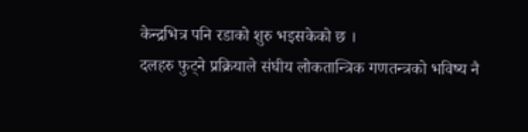केन्द्रभित्र पनि रडाको शुरु भइसकेको छ ।
दलहरु फुट्ने प्रक्रियाले संघीय लोकतान्त्रिक गणतन्त्रको भविष्य नै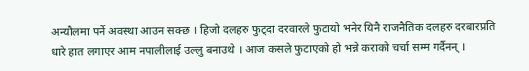अन्यौलमा पर्ने अवस्था आउन सक्छ । हिजो दलहरु फुट्दा दरवारले फुटायो भनेर यिनै राजनैतिक दलहरु दरबारप्रति धारे हात लगाएर आम नपालीलाई उल्लु बनाउथे । आज कसले फुटाएको हो भन्ने कराको चर्चा सम्म गर्दैनन् ।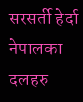सरसर्ती हेर्दा नेपालका दलहरु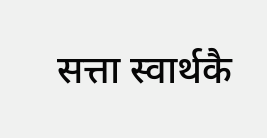सत्ता स्वार्थकै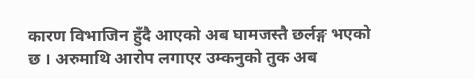कारण विभाजिन हुँदै आएको अब घामजस्तै छर्लङ्ग भएको छ । अरुमाथि आरोप लगाएर उम्कनुको तुक अब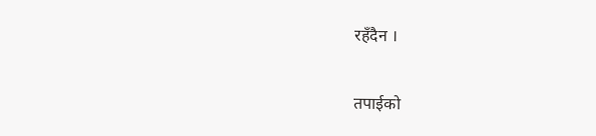रहँदैन ।

तपाईको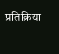प्रतिक्रिया